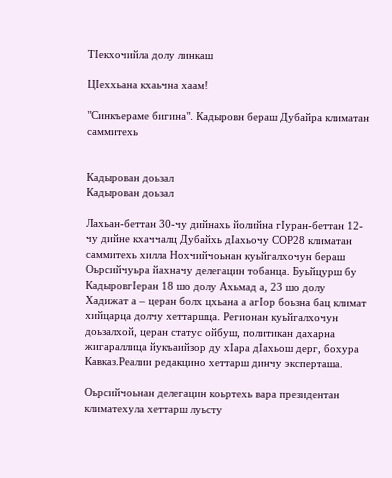ТIекхочийла долу линкаш

ЦIеххьана кхаьчна хаам!

"Синкъераме бигина". Кадыровн бераш Дубайра климатан саммитехь


Кадырован доьзал
Кадырован доьзал

Лахьан-беттан 30-чу дийнахь йолийна гIуран-беттан 12-чу дийне кхаччалц Дубайхь дIахьочу СОР28 климатан саммитехь хилла Нохчийчоьнан куьйгалхочун бераш Оьрсийчуьра йахначу делегацин тобанца. Буьйцурш бу КадыровгIеран 18 шо долу Ахьмад а, 23 шо долу Хадижат а – церан болх цхьана а агIор боьзна бац климат хийцарца долчу хеттаршца. Регионан куьйгалхочун доьзалхой, церан статус ойбуш, политикан дахарна жигараллица йукъаийзор ду хIара дIахьош дерг, бохура Кавказ.Реалии редакцино хеттарш динчу эксперташа.

Оьрсийчоьнан делегацин коьртехь вара президентан климатехула хеттарш луьсту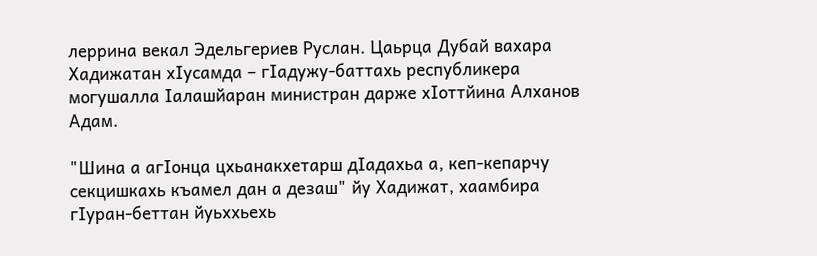леррина векал Эдельгериев Руслан. Цаьрца Дубай вахара Хадижатан хIусамда – гIадужу-баттахь республикера могушалла Iалашйаран министран дарже хIоттйина Алханов Адам.

"Шина а агIонца цхьанакхетарш дIадахьа а, кеп-кепарчу секцишкахь къамел дан а дезаш" йу Хадижат, хаамбира гIуран-беттан йуьххьехь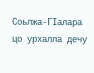Соьлжа-ГIалара цо урхалла дечу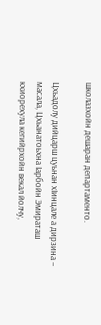школазхойн дешаран департаменто.

Цхьадолу дийцарш цуьнан хIинцале а дирзина – масала, Цхьанатоьхна Iарбойн Эмираташ кхиорехула кегийрхойн векал йолчу,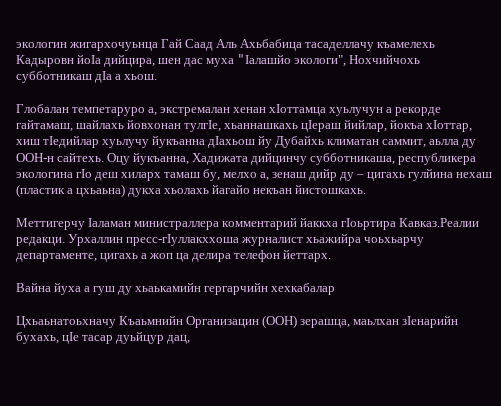экологин жигархочуьнца Гай Саад Аль Ахьбабица тасаделлачу къамелехь Кадыровн йоIа дийцира, шен дас муха "Iалашйо экологи", Нохчийчохь субботникаш дIа а хьош.

Глобалан темпетаруро а, экстремалан хенан хIоттамца хуьлучун а рекорде гайтамаш, шайлахь йовхонан тулгIе, хьаннашкахь цIераш йийлар, йокъа хIоттар, хиш тIедийлар хуьлучу йукъанна дIахьош йу Дубайхь климатан саммит, аьлла ду ООН-н сайтехь. Оцу йукъанна, Хадижата дийцинчу субботникаша, республикера экологина гIо деш хиларх тамаш бу, мелхо а, зенаш дийр ду – цигахь гулйина нехаш (пластик а цхьаьна) дукха хьолахь йагайо некъан йистошкахь.

Меттигерчу Iаламан министраллера комментарий йаккха гIоьртира Кавказ.Реалии редакци. Урхаллин пресс-гIуллакххоша журналист хьажийра чоьхьарчу департаменте, цигахь а жоп ца делира телефон йеттарх.

Вайна йуха а гуш ду хьаькамийн гергарчийн хехкабалар

Цхьаьнатоьхначу Къаьмнийн Организацин (ООН) зерашца, маьлхан зIенарийн бухахь, цIе тасар дуьйцур дац,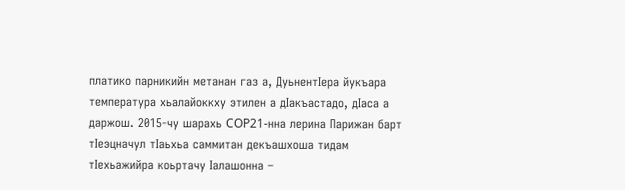платико парникийн метанан газ а, ДуьнентIера йукъара температура хьалайоккху этилен а дIакъастадо, дIаса а даржош. 2015-чу шарахь COP21-нна лерина Парижан барт тIеэцначул тIаьхьа саммитан декъашхоша тидам тIехьажийра коьртачу Iалашонна –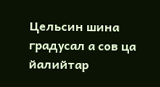Цельсин шина градусал а сов ца йалийтар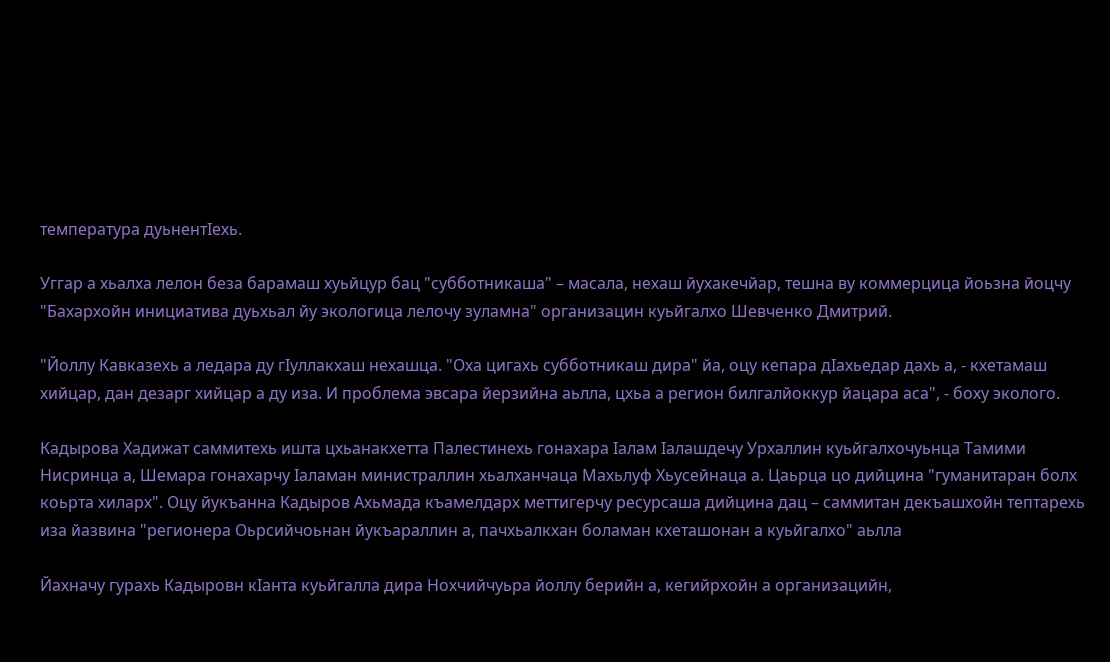температура дуьнентIехь.

Уггар а хьалха лелон беза барамаш хуьйцур бац "субботникаша" – масала, нехаш йухакечйар, тешна ву коммерцица йоьзна йоцчу "Бахархойн инициатива дуьхьал йу экологица лелочу зуламна" организацин куьйгалхо Шевченко Дмитрий.

"Йоллу Кавказехь а ледара ду гIуллакхаш нехашца. "Оха цигахь субботникаш дира" йа, оцу кепара дIахьедар дахь а, - кхетамаш хийцар, дан дезарг хийцар а ду иза. И проблема эвсара йерзийна аьлла, цхьа а регион билгалйоккур йацара аса", - боху эколого.

Кадырова Хадижат саммитехь ишта цхьанакхетта Палестинехь гонахара Iалам Iалашдечу Урхаллин куьйгалхочуьнца Тамими Нисринца а, Шемара гонахарчу Iаламан министраллин хьалханчаца Махьлуф Хьусейнаца а. Цаьрца цо дийцина "гуманитаран болх коьрта хиларх". Оцу йукъанна Кадыров Ахьмада къамелдарх меттигерчу ресурсаша дийцина дац – саммитан декъашхойн тептарехь иза йазвина "регионера Оьрсийчоьнан йукъараллин а, пачхьалкхан боламан кхеташонан а куьйгалхо" аьлла

Йахначу гурахь Кадыровн кIанта куьйгалла дира Нохчийчуьра йоллу берийн а, кегийрхойн а организацийн,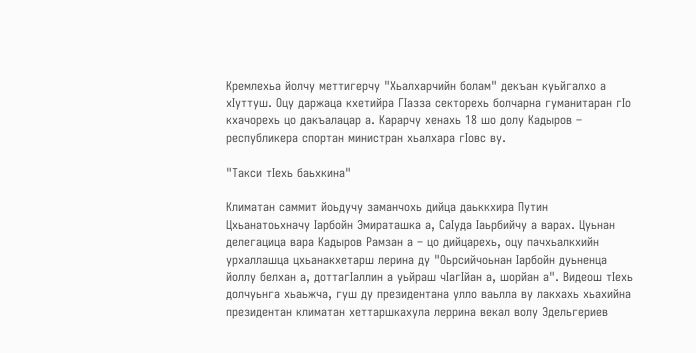Кремлехьа йолчу меттигерчу "Хьалхарчийн болам" декъан куьйгалхо а хIуттуш. Оцу даржаца кхетийра ГIазза секторехь болчарна гуманитаран гIо кхачорехь цо дакъалацар а. Карарчу хенахь 18 шо долу Кадыров – республикера спортан министран хьалхара гIовс ву.

"Такси тIехь баьхкина"

Климатан саммит йоьдучу заманчохь дийца даьккхира Путин Цхьанатоьхначу Iарбойн Эмираташка а, СаIуда Iаьрбийчу а варах. Цуьнан делегацица вара Кадыров Рамзан а – цо дийцарехь, оцу пачхьалкхийн урхаллашца цхьанакхетарш лерина ду "Оьрсийчоьнан Iарбойн дуьненца йоллу белхан а, доттагIаллин а уьйраш чIагIйан а, шорйан а". Видеош тIехь долчуьнга хьаьжча, гуш ду президентана улло ваьлла ву лакхахь хьахийна президентан климатан хеттаршкахула леррина векал волу Эдельгериев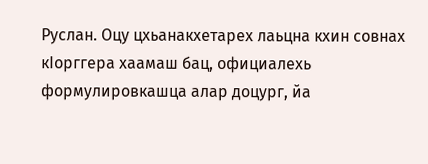Руслан. Оцу цхьанакхетарех лаьцна кхин совнах кIорггера хаамаш бац, официалехь формулировкашца алар доцург, йа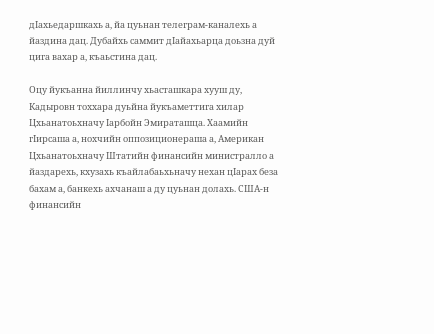дIахьедаршкахь а, йа цуьнан телеграм-каналехь а йаздина дац. Дубайхь саммит дIайахьарца доьзна дуй цига вахар а, къаьстина дац.

Оцу йукъанна йиллинчу хьасташкара хууш ду, Кадыровн тоххара дуьйна йукъаметтига хилар Цхьанатоьхначу Iарбойн Эмираташца. Хаамийн гIирсаша а, нохчийн оппозиционераша а, Американ Цхьанатоьхначу Штатийн финансийн министралло а йаздарехь, кхузахь къайлабаьхьначу нехан цIарах беза бахам а, банкехь ахчанаш а ду цуьнан долахь. США-н финансийн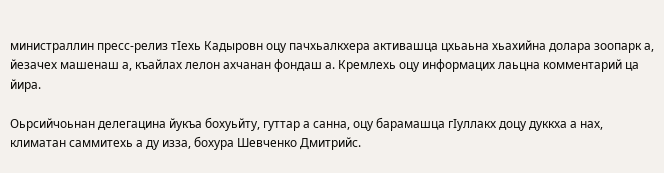министраллин пресс-релиз тIехь Кадыровн оцу пачхьалкхера активашца цхьаьна хьахийна долара зоопарк а, йезачех машенаш а, къайлах лелон ахчанан фондаш а. Кремлехь оцу информацих лаьцна комментарий ца йира.

Оьрсийчоьнан делегацина йукъа бохуьйту, гуттар а санна, оцу барамашца гIуллакх доцу дуккха а нах, климатан саммитехь а ду изза, бохура Шевченко Дмитрийс.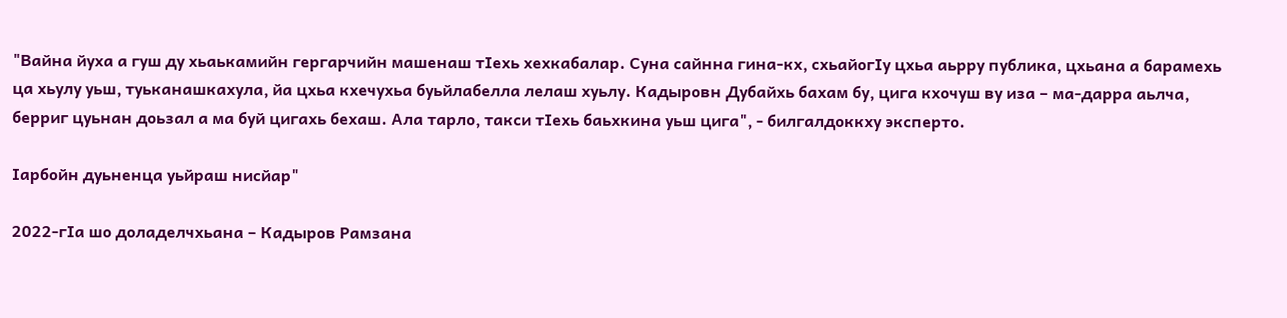"Вайна йуха а гуш ду хьаькамийн гергарчийн машенаш тIехь хехкабалар. Суна сайнна гина-кх, схьайогIу цхьа аьрру публика, цхьана а барамехь ца хьулу уьш, туьканашкахула, йа цхьа кхечухьа буьйлабелла лелаш хуьлу. Кадыровн Дубайхь бахам бу, цига кхочуш ву иза – ма-дарра аьлча, берриг цуьнан доьзал а ма буй цигахь бехаш. Ала тарло, такси тIехь баьхкина уьш цига", - билгалдоккху эксперто.

Iарбойн дуьненца уьйраш нисйар"

2022-гIа шо доладелчхьана – Кадыров Рамзана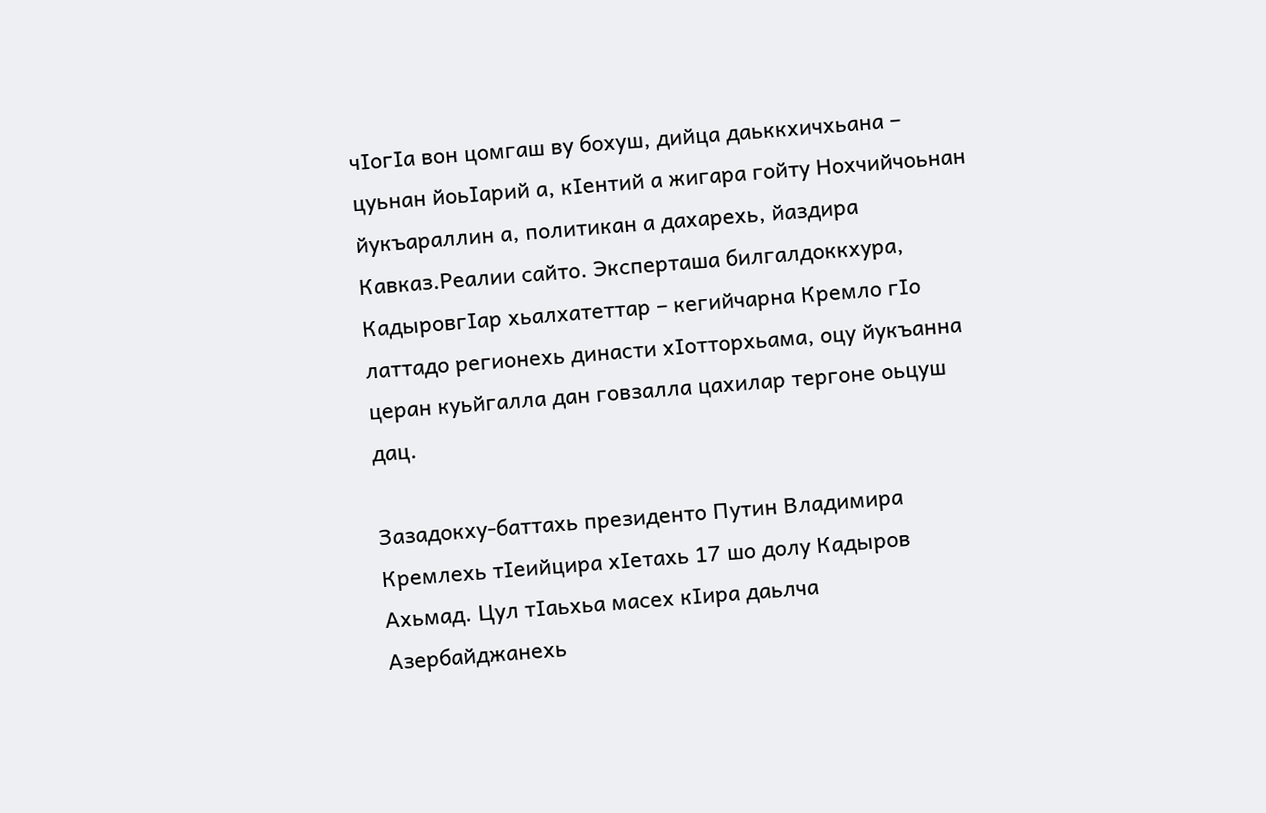чIогIа вон цомгаш ву бохуш, дийца даьккхичхьана – цуьнан йоьIарий а, кIентий а жигара гойту Нохчийчоьнан йукъараллин а, политикан а дахарехь, йаздира Кавказ.Реалии сайто. Эксперташа билгалдоккхура, КадыровгIар хьалхатеттар – кегийчарна Кремло гIо латтадо регионехь династи хIотторхьама, оцу йукъанна церан куьйгалла дан говзалла цахилар тергоне оьцуш дац.

Зазадокху-баттахь президенто Путин Владимира Кремлехь тIеийцира хIетахь 17 шо долу Кадыров Ахьмад. Цул тIаьхьа масех кIира даьлча Азербайджанехь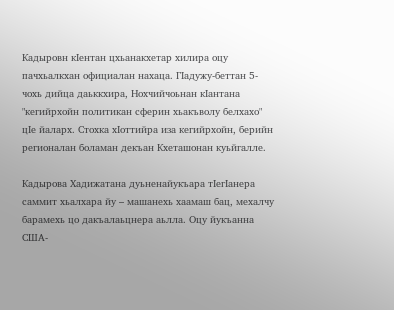Кадыровн кIентан цхьанакхетар хилира оцу пачхьалкхан официалан нахаца. ГIадужу-беттан 5-чохь дийца даьккхира, Нохчийчоьнан кIантана "кегийрхойн политикан сферин хьакъволу белхахо" цIе йаларх. Стохка хIоттийра иза кегийрхойн, берийн регионалан боламан декъан Кхеташонан куьйгалле.

Кадырова Хадижатана дуьненайукъара тIегIанера саммит хьалхара йу – машанехь хаамаш бац, мехалчу барамехь цо дакъалаьцнера аьлла. Оцу йукъанна США-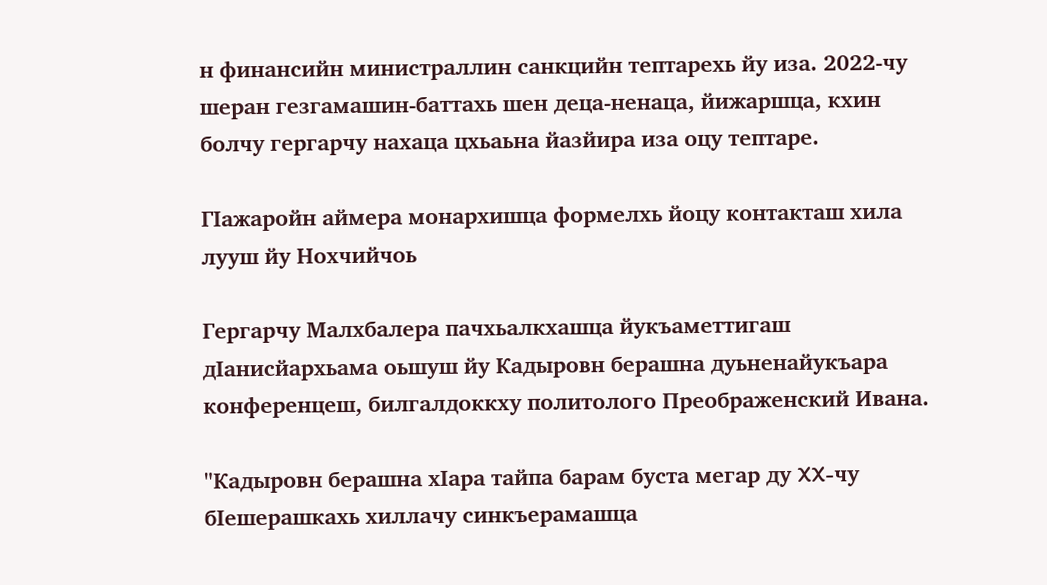н финансийн министраллин санкцийн тептарехь йу иза. 2022-чу шеран гезгамашин-баттахь шен деца-ненаца, йижаршца, кхин болчу гергарчу нахаца цхьаьна йазйира иза оцу тептаре.

ГIажаройн аймера монархишца формелхь йоцу контакташ хила лууш йу Нохчийчоь

Гергарчу Малхбалера пачхьалкхашца йукъаметтигаш дIанисйархьама оьшуш йу Кадыровн берашна дуьненайукъара конференцеш, билгалдоккху политолого Преображенский Ивана.

"Кадыровн берашна хIара тайпа барам буста мегар ду XX-чу бIешерашкахь хиллачу синкъерамашца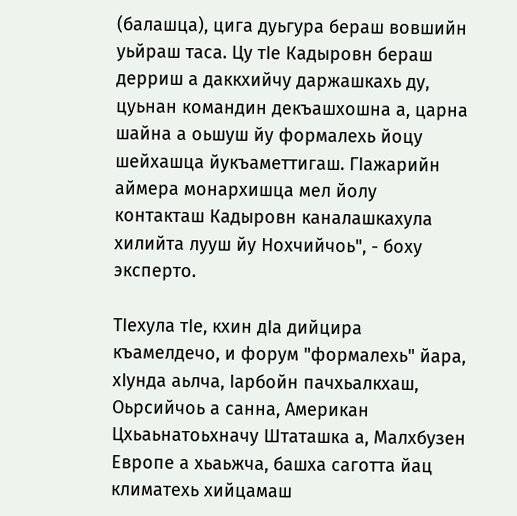(балашца), цига дуьгура бераш вовшийн уьйраш таса. Цу тIе Кадыровн бераш дерриш а даккхийчу даржашкахь ду, цуьнан командин декъашхошна а, царна шайна а оьшуш йу формалехь йоцу шейхашца йукъаметтигаш. ГIажарийн аймера монархишца мел йолу контакташ Кадыровн каналашкахула хилийта лууш йу Нохчийчоь", - боху эксперто.

ТIехула тIе, кхин дIа дийцира къамелдечо, и форум "формалехь" йара, хIунда аьлча, Iарбойн пачхьалкхаш, Оьрсийчоь а санна, Американ Цхьаьнатоьхначу Штаташка а, Малхбузен Европе а хьаьжча, башха саготта йац климатехь хийцамаш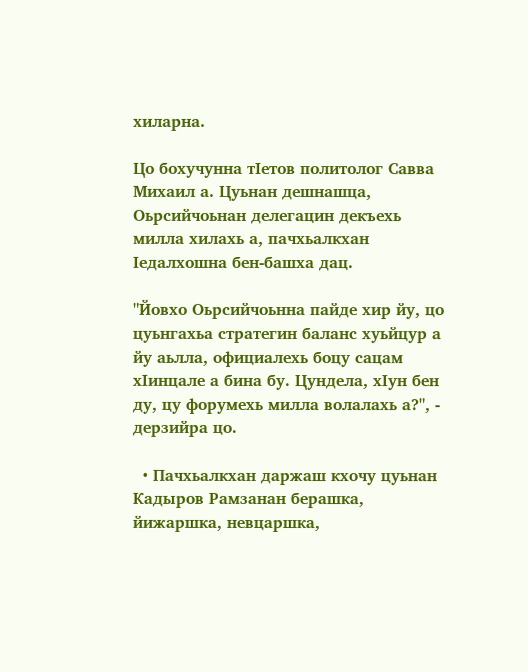хиларна.

Цо бохучунна тIетов политолог Савва Михаил а. Цуьнан дешнашца, Оьрсийчоьнан делегацин декъехь милла хилахь а, пачхьалкхан Iедалхошна бен-башха дац.

"Йовхо Оьрсийчоьнна пайде хир йу, цо цуьнгахьа стратегин баланс хуьйцур а йу аьлла, официалехь боцу сацам хIинцале а бина бу. Цундела, хIун бен ду, цу форумехь милла волалахь а?", - дерзийра цо.

  • Пачхьалкхан даржаш кхочу цуьнан Кадыров Рамзанан берашка, йижаршка, невцаршка,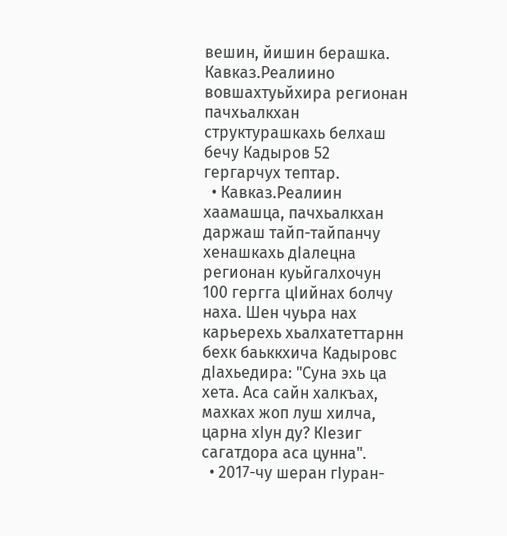вешин, йишин берашка. Кавказ.Реалиино вовшахтуьйхира регионан пачхьалкхан структурашкахь белхаш бечу Кадыров 52 гергарчух тептар.
  • Кавказ.Реалиин хаамашца, пачхьалкхан даржаш тайп-тайпанчу хенашкахь дIалецна регионан куьйгалхочун 100 гергга цIийнах болчу наха. Шен чуьра нах карьерехь хьалхатеттарнн бехк баьккхича Кадыровс дIахьедира: "Суна эхь ца хета. Аса сайн халкъах, махках жоп луш хилча, царна хIун ду? КIезиг сагатдора аса цунна".
  • 2017-чу шеран гIуран-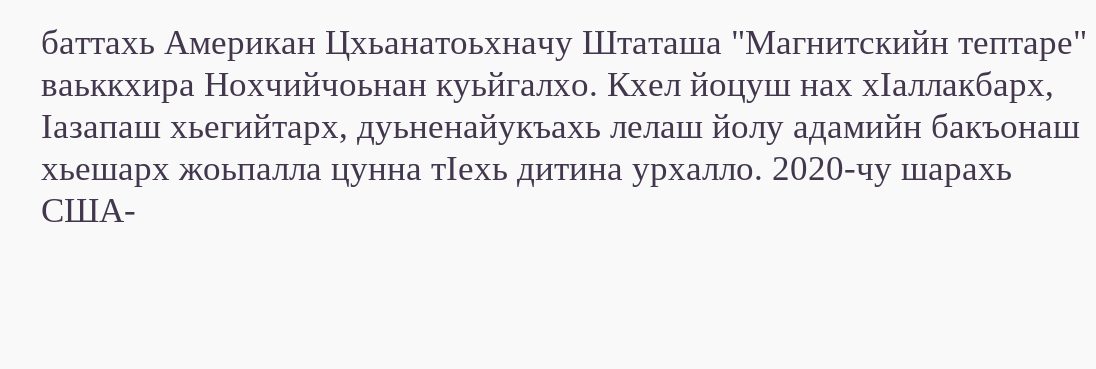баттахь Американ Цхьанатоьхначу Штаташа "Магнитскийн тептаре" ваьккхира Нохчийчоьнан куьйгалхо. Кхел йоцуш нах хIаллакбарх, Iазапаш хьегийтарх, дуьненайукъахь лелаш йолу адамийн бакъонаш хьешарх жоьпалла цунна тIехь дитина урхалло. 2020-чу шарахь США-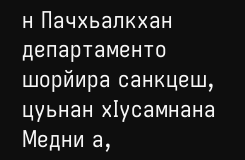н Пачхьалкхан департаменто шорйира санкцеш, цуьнан хIусамнана Медни а,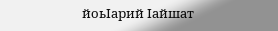йоьIарий Iайшат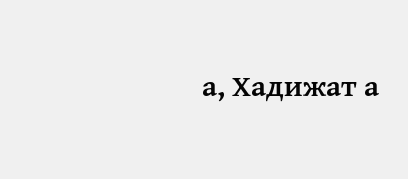а, Хадижат а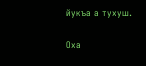йукъа а тухуш.

Оха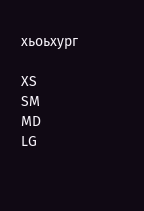хьоьхург

XS
SM
MD
LG